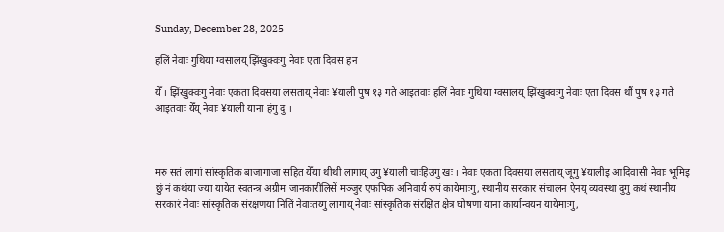Sunday, December 28, 2025

हलिं नेवाः गुथिया ग्वसालय् झिंखुक्वःगु नेवाः एता दिवस हन

येँ । झिंखुक्वःगु नेवाः एकता दिवसया लसताय् नेवाः ¥याली पुष १३ गते आइतवाः हलिं नेवाः गुथिया ग्वसालय् झिंखुक्वःगु नेवाः एता दिवस थौं पुष १३ गते आइतवाः येँय् नेवाः ¥याली याना हंगु दु ।



मरु सतं लागां सांस्कृतिक बाजागाजा सहित येँया थीथी लागाय् उगु ¥याली चाःहिउगु खः । नेवाः एकता दिवसया लसताय् जूगु ¥यालीइ आदिवासी नेवाः भूमिइ छुं नं कथंया ज्या यायेत स्वतन्त्र अग्रीम जानकारीलिसें मञ्जुर एफपिक अनिवार्य रुपं कायेमाःगु, स्थानीय सरकार संचालन ऐनय् व्यवस्था दुगु कथं स्थानीय सरकारं नेवाः सांस्कृतिक संरक्षणया नितिं नेवाःतय्गु लागाय् नेवाः सांस्कृतिक संरक्षित क्षेत्र घोषणा याना कार्यान्वयन यायेमाःगु,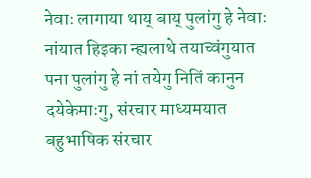नेवाः लागाया थाय् बाय् पुलांगु हे नेवाः नांयात हिइका न्ह्यलाथे तयाच्वंगुयात पना पुलांगु हे नां तयेगु नितिं कानुन दयेकेमाःगु, संरचार माध्यमयात बहुभाषिक संरचार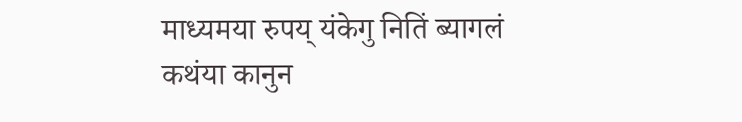माध्यमया रुपय् यंकेगु नितिं ब्यागलं कथंया कानुन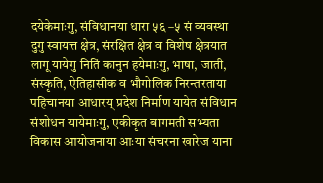दयेकेमाःगु, संविधानया धारा ५६ –५ सं व्यवस्था दुगु स्वायत्त क्षेत्र, संरक्षित क्षेत्र व विशेष क्षेत्रयात लागू यायेगु नितिं कानुन हयेमाःगु, भाषा, जाती, संस्कृति, ऐतिहासीक व भौगोलिक निरन्तरताया पहिचानया आधारय् प्रदेश निर्माण यायेत संविधान संशोधन यायेमाःगु, एकीकृत बागमती सभ्यता विकास आयोजनाया आःया संचरना खारेज याना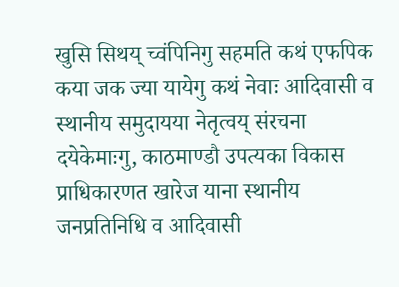खुसि सिथय् च्वंपिनिगु सहमति कथं एफपिक कया जक ज्या यायेगु कथं नेवाः आदिवासी व स्थानीय समुदायया नेतृत्वय् संरचना दयेकेमाःगु, काठमाण्डौ उपत्यका विकास प्राधिकारणत खारेज याना स्थानीय जनप्रतिनिधि व आदिवासी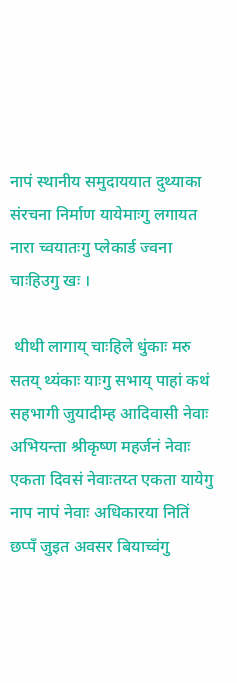नापं स्थानीय समुदाययात दुथ्याका संरचना निर्माण यायेमाःगु लगायत नारा च्वयातःगु प्लेकार्ड ज्वना चाःहिउगु खः ।

 थीथी लागाय् चाःहिले धुंकाः मरु सतय् थ्यंकाः याःगु सभाय् पाहां कथं सहभागी जुयादीम्ह आदिवासी नेवाः अभियन्ता श्रीकृष्ण महर्जनं नेवाः एकता दिवसं नेवाःतय्त एकता यायेगु नाप नापं नेवाः अधिकारया नितिं छप्पँ जुइत अवसर बियाच्वंगु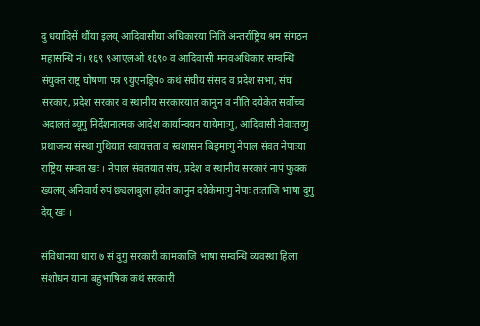दु धयादिसें थौंया इलय् आदिवासीया अधिकारया नितिं अन्तर्राष्ट्रिय श्रम संगठन महासन्धि नं। १६९ ९आएलओ १६९० व आदिवासी मनवअधिकार सम्वन्धि संयुक्त राष्ट्र घोषणा पत्र ९युएनड्रिप० कथं संघीय संसद व प्रदेश सभा, संघ सरकार, प्रदेश सरकार व स्थानीय सरकारयात कानुन व नीति दयेकेत सर्वोच्च अदालतं ब्यूगु निर्देशनात्मक आदेश कार्यान्वयन यायेमाःगु, आदिवासी नेवाःतय्गु प्रथाजन्य संस्था गुथियात स्वायत्तता व स्वशासन बिइमाःगु नेपाल संवत नेपाःया राष्ट्रिय सम्वत खः । नेपाल संवतयात संघ, प्रदेश व स्थानीय सरकारं नापं फुक्क ख्यलय् अनिवार्य रुपं छ्यलाबुला हयेत कानुन दयेकेमाःगु नेपाः तःताजि भाषा दुगु देय् खः ।

संविधानया धारा ७ सं दुगु सरकारी कामकाजि भाषा सम्वन्धि व्यवस्था हिला संशोधन याना बहुभाषिक कथं सरकारी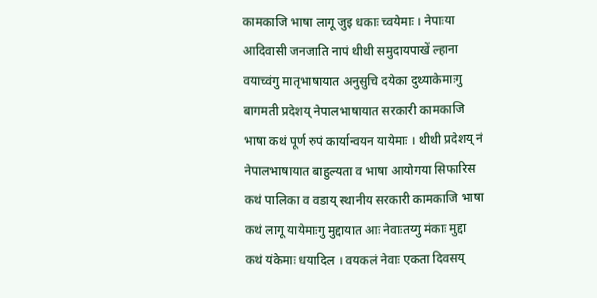कामकाजि भाषा लागू जुइ धकाः च्वयेमाः । नेपाःया आदिवासी जनजाति नापं थीथी समुदायपाखें ल्हाना वयाच्वंगु मातृभाषायात अनुसुचि दयेका दुथ्याकेमाःगु बागमती प्रदेशय् नेपालभाषायात सरकारी कामकाजि भाषा कथं पूर्ण रुपं कार्यान्वयन यायेमाः । थीथी प्रदेशय् नं नेपालभाषायात बाहुल्यता व भाषा आयोगया सिफारिस कथं पालिका व वडाय् स्थानीय सरकारी कामकाजि भाषा कथं लागू यायेमाःगु मुद्दायात आः नेवाःतय्गु मंकाः मुद्दा कथं यंकेमाः धयादिल । वयकलं नेवाः एकता दिवसय्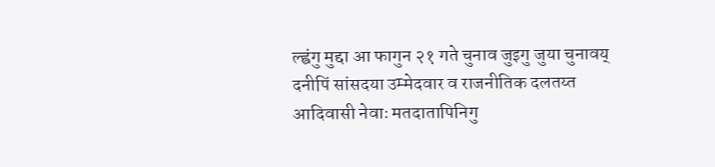ल्ह्वंगु मुद्दा आ फागुन २१ गते चुनाव जुइगु जुया चुनावय् दनीपिं सांसदया उम्मेदवार व राजनीतिक दलतय्त आदिवासी नेवाः मतदातापिनिगु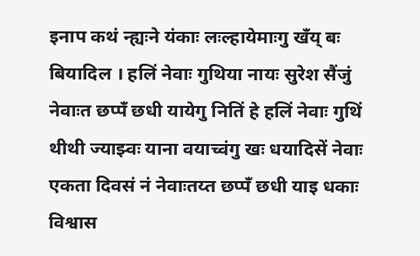इनाप कथं न्ह्यःने यंकाः लःल्हायेमाःगु खँय् बः बियादिल । हलिं नेवाः गुथिया नायः सुरेश सैंजुं नेवाःत छप्पँ छधी यायेगु नितिं हे हलिं नेवाः गुथिं थीथी ज्याझ्वः याना वयाच्वंगु खः धयादिसें नेवाः एकता दिवसं नं नेवाःतय्त छप्पँ छधी याइ धकाः विश्वास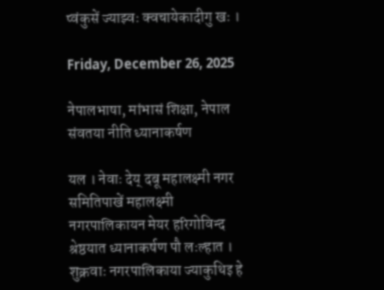प्वंकुसें ज्याझ्वः क्वचायेकादीगु खः ।

Friday, December 26, 2025

नेपालभाषा, मांभासं शिक्षा, नेपाल संवतया नीति ध्यानाकर्षण

यल । नेवाः देय् दबू महालक्ष्मी नगर समितिपाखें महालक्ष्मी नगरपालिकायन मेयर हरिगोविन्द श्रेष्ठयात ध्यानाकर्षण पौ लःल्हात । शुक्रवाः नगरपालिकाया ज्याकुथिइ हे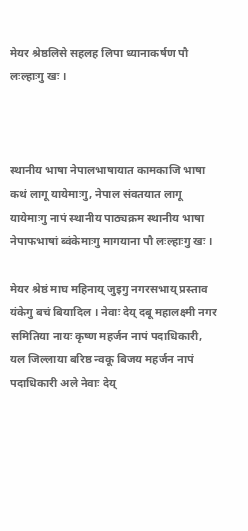मेयर श्रेष्ठलिसे सहलह लिपा ध्यानाकर्षण पौ लःल्हाःगु खः ।



स्थानीय भाषा नेपालभाषायात कामकाजि भाषा कथं लागू यायेमाःगु, नेपाल संवतयात लागू यायेमाःगु नापं स्थानीय पाठ्यक्रम स्थानीय भाषा नेपाफभाषां ब्वंकेमाःगु मागयाना पौ लःल्हाःगु खः ।

मेयर श्रेष्ठं माघ महिनाय् जुइगु नगरसभाय् प्रस्ताव यंकेगु बचं बियादिल । नेवाः देय् दबू महालक्ष्मी नगर समितिया नायः कृष्ण महर्जन नापं पदाधिकारी, यल जिल्लाया बरिष्ठ न्वकू बिजय महर्जन नापं पदाधिकारी अले नेवाः देय्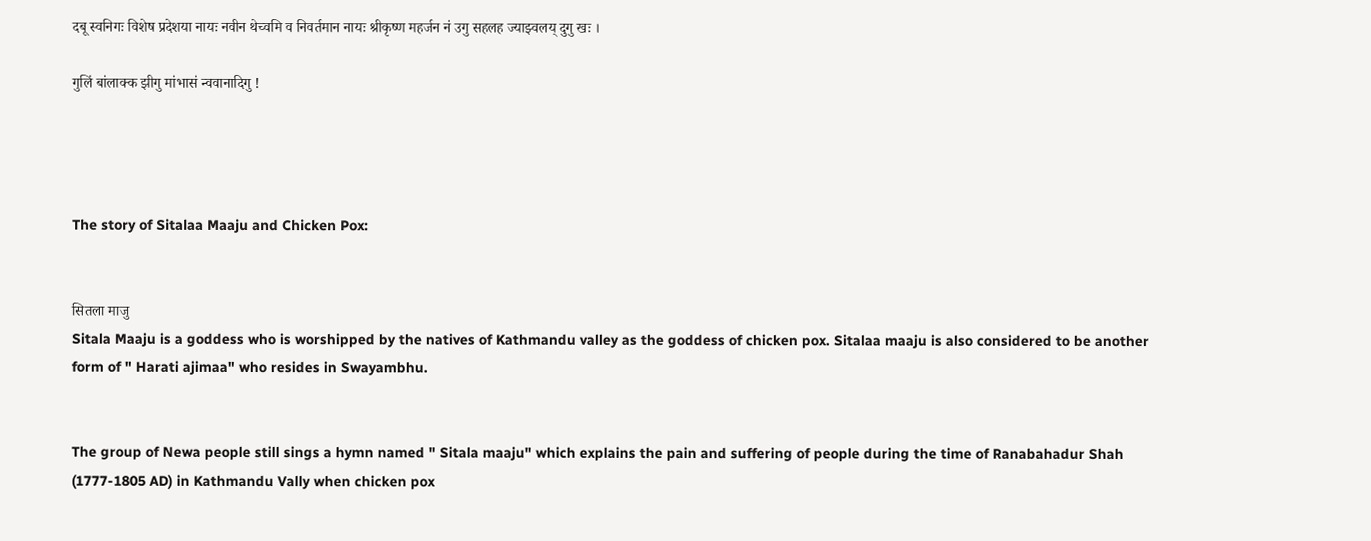दबू स्वनिगः विशेष प्रदेशया नायः नवीन थेच्वमि व निवर्तमान नायः श्रीकृष्ण महर्जन नं उगु सहलह ज्याझ्वलय् दुगु खः ।

गुलिं बांलाक्क झीगु मांभासं न्ववानादिगु !




The story of Sitalaa Maaju and Chicken Pox:


सितला माजु
Sitala Maaju is a goddess who is worshipped by the natives of Kathmandu valley as the goddess of chicken pox. Sitalaa maaju is also considered to be another form of " Harati ajimaa" who resides in Swayambhu.


The group of Newa people still sings a hymn named " Sitala maaju" which explains the pain and suffering of people during the time of Ranabahadur Shah (1777-1805 AD) in Kathmandu Vally when chicken pox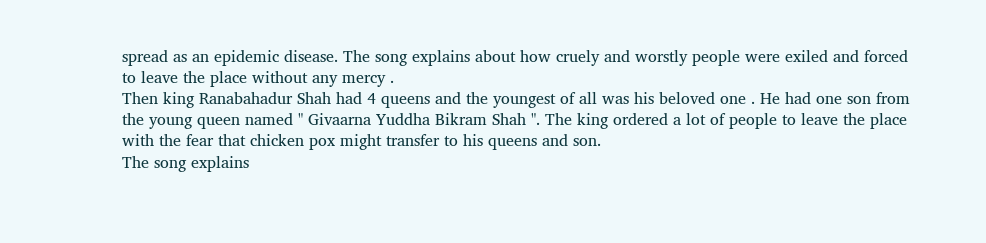spread as an epidemic disease. The song explains about how cruely and worstly people were exiled and forced to leave the place without any mercy .
Then king Ranabahadur Shah had 4 queens and the youngest of all was his beloved one . He had one son from the young queen named " Givaarna Yuddha Bikram Shah ". The king ordered a lot of people to leave the place with the fear that chicken pox might transfer to his queens and son.
The song explains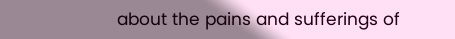about the pains and sufferings of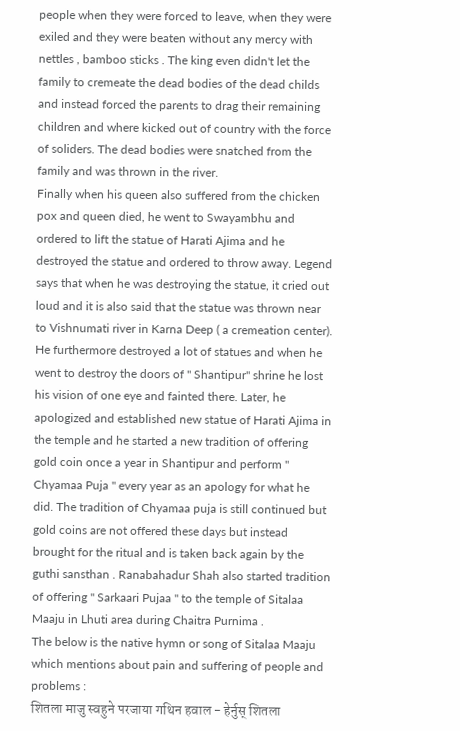people when they were forced to leave, when they were exiled and they were beaten without any mercy with nettles , bamboo sticks . The king even didn't let the family to cremeate the dead bodies of the dead childs and instead forced the parents to drag their remaining children and where kicked out of country with the force of soliders. The dead bodies were snatched from the family and was thrown in the river.
Finally when his queen also suffered from the chicken pox and queen died, he went to Swayambhu and ordered to lift the statue of Harati Ajima and he destroyed the statue and ordered to throw away. Legend says that when he was destroying the statue, it cried out loud and it is also said that the statue was thrown near to Vishnumati river in Karna Deep ( a cremeation center). He furthermore destroyed a lot of statues and when he went to destroy the doors of " Shantipur" shrine he lost his vision of one eye and fainted there. Later, he apologized and established new statue of Harati Ajima in the temple and he started a new tradition of offering gold coin once a year in Shantipur and perform " Chyamaa Puja " every year as an apology for what he did. The tradition of Chyamaa puja is still continued but gold coins are not offered these days but instead brought for the ritual and is taken back again by the guthi sansthan . Ranabahadur Shah also started tradition of offering " Sarkaari Pujaa " to the temple of Sitalaa Maaju in Lhuti area during Chaitra Purnima .
The below is the native hymn or song of Sitalaa Maaju which mentions about pain and suffering of people and problems :
शितला माजु स्वहुने परजाया गथिन हवाल - हेर्नुस् शितला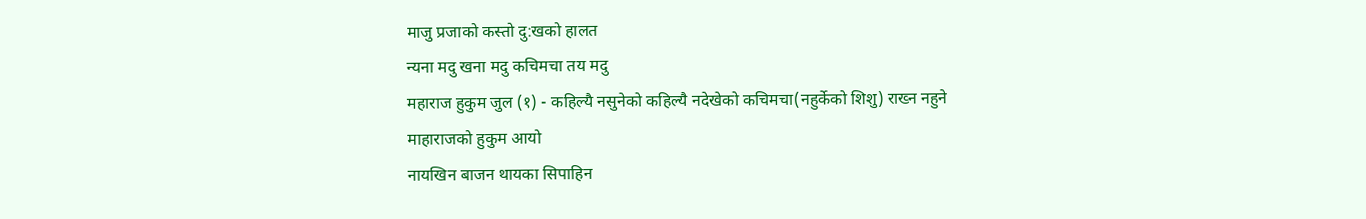माजु प्रजाको कस्तो दु:खको हालत
न्यना मदु खना मदु कचिमचा तय मदु
महाराज हुकुम जुल (१) - कहिल्यै नसुनेको कहिल्यै नदेखेको कचिमचा(नहुर्केको शिशु) राख्न नहुने माहाराजको हुकुम आयो
नायखिन बाजन थायका सिपाहिन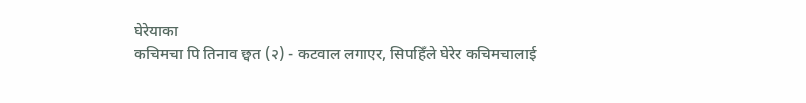घेरेयाका
कचिमचा पि तिनाव छ्वत (२) - कटवाल लगाएर, सिपहिँले घेरेर कचिमचालाई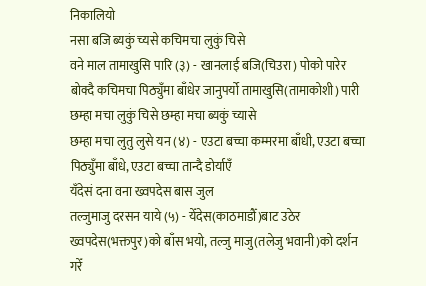निकालियो
नसा बजि ब्यकुं च्यसे कचिमचा लुकुं चिसे
वने माल तामाखुसि पारि (३) - खानलाई बजि(चिउरा) पोको पारेर बोक्दै कचिमचा पिठ्युँमा बाँधेर जानुपर्यो तामाखुसि(तामाकोशी) पारी
छम्हा मचा लुकुं चिसे छम्हा मचा ब्यकुं च्यासे
छम्हा मचा लुतु लुसे यन (४) - एउटा बच्चा कम्मरमा बाँधी, एउटा बच्चा पिठ्युँमा बाँधे, एउटा बच्चा तान्दै डोर्याएँ
यँदेसं दना वना ख्वपदेस बास जुल
तल्जुमाजु दरसन याये (५) - येँदेस(काठमाडौँ)बाट उठेर ख्वपदेस(भक्तपुर)को बाँस भयो, तल्जु माजु(तलेजु भवानी)को दर्शन गरेँ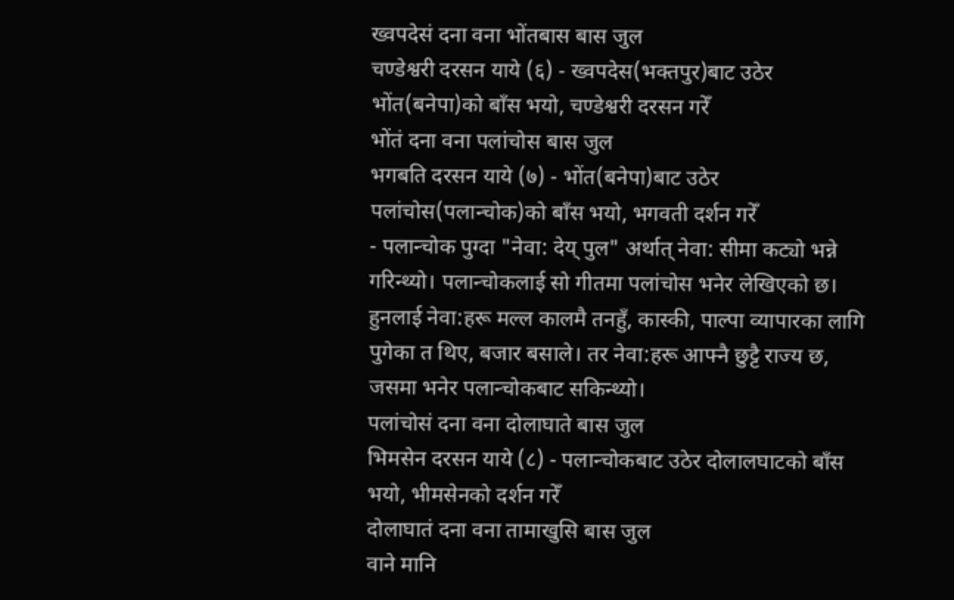ख्वपदेसं दना वना भोंतबास बास जुल
चण्डेश्वरी दरसन याये (६) - ख्वपदेस(भक्तपुर)बाट उठेर भोंत(बनेपा)को बाँस भयो, चण्डेश्वरी दरसन गरेँ
भोंतं दना वना पलांचोस बास जुल
भगबति दरसन याये (७) - भोंत(बनेपा)बाट उठेर पलांचोस(पलान्चोक)को बाँस भयो, भगवती दर्शन गरेँ
- पलान्चोक पुग्दा "नेवा: देय् पुल" अर्थात् नेवा: सीमा कट्यो भन्ने गरिन्थ्यो। पलान्चोकलाई सो गीतमा पलांचोस भनेर लेखिएको छ। हुनलाई नेवा:हरू मल्ल कालमै तनहुँ, कास्की, पाल्पा व्यापारका लागि पुगेका त थिए, बजार बसाले। तर नेवा:हरू आफ्नै छुट्टै राज्य छ, जसमा भनेर पलान्चोकबाट सकिन्थ्यो।
पलांचोसं दना वना दोलाघाते बास जुल
भिमसेन दरसन याये (८) - पलान्चोकबाट उठेर दोलालघाटको बाँस भयो, भीमसेनको दर्शन गरेँ
दोलाघातं दना वना तामाखुसि बास जुल
वाने मानि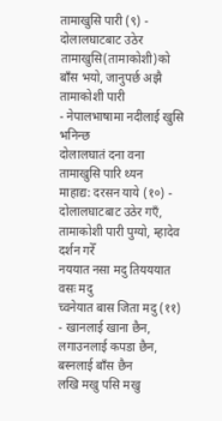तामाखुसि पारी (९) - दोलालघाटबाट उठेर तामाखुसि(तामाकोशी)को बाँस भयो, जानुपर्छ अझै तामाकोशी पारी
- नेपालभाषामा नदीलाई खुसि भनिन्छ
दोलालघातं दना वना तामाखुसि पारि थ्यन
माहाद्य: दरसन याये (१०) - दोलालघाटबाट उठेर गएँ, तामाकोशी पारी पुग्यो, म्हादेव दर्शन गरेँ
नययात नसा मदु तियययात वसः मदु
च्वनेयात बास जिता मदु (११) - खानलाई खाना छैन, लगाउनलाई कपडा छैन, बस्नलाई बाँस छैन
लखि मखु पसि मखु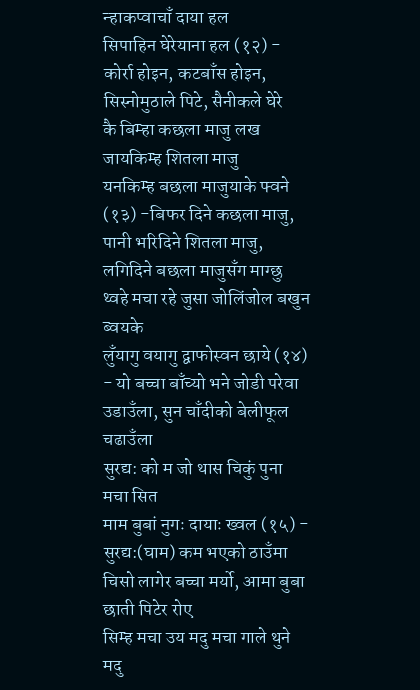न्हाकप्वाचाँ दाया हल
सिपाहिन घेरेयाना हल (१२) - कोर्रा होइन, कटबाँस होइन, सिस्नोमुठाले पिटे, सैनीकले घेरे
कै बिम्हा कछला माजु लख जायकिम्ह शितला माजु
यनकिम्ह बछला माजुयाके फ्वने (१३) -बिफर दिने कछला माजु, पानी भरिदिने शितला माजु, लगिदिने बछला माजुसँग माग्छु
थ्वहे मचा रहे जुसा जोलिंजोल बखुन ब्वयके
लुँयागु वयागु द्वाफोस्वन छाये (१४) - यो बच्चा बाँच्यो भने जोडी परेवा उडाउँला, सुन चाँदीको बेलीफूल चढाउँला
सुरद्य: को म जो थास चिकुं पुना मचा सित
माम बुबां नुगः दायाः ख्वल (१५) - सुरद्य:(घाम) कम भएको ठाउँमा चिसो लागेर बच्चा मर्यो, आमा बुबा छाती पिटेर रोए
सिम्ह मचा उय मदु मचा गाले थुने मदु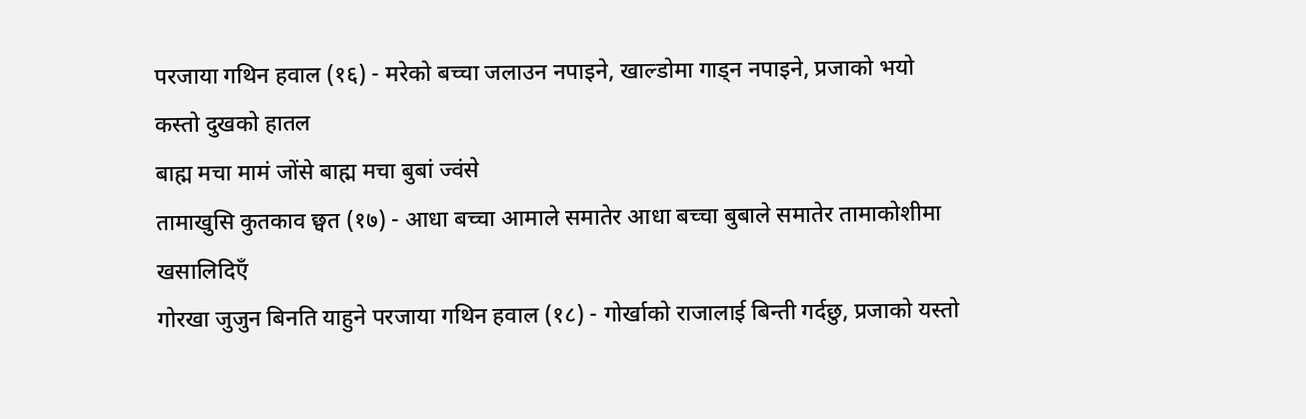परजाया गथिन हवाल (१६) - मरेको बच्चा जलाउन नपाइने, खाल्डोमा गाड्न नपाइने, प्रजाको भयो कस्तो दुखको हातल
बाह्म मचा मामं जोंसे बाह्म मचा बुबां ज्वंसे
तामाखुसि कुतकाव छ्वत (१७) - आधा बच्चा आमाले समातेर आधा बच्चा बुबाले समातेर तामाकोशीमा खसालिदिएँ
गोरखा जुजुन बिनति याहुने परजाया गथिन हवाल (१८) - गोर्खाको राजालाई बिन्ती गर्दछु, प्रजाको यस्तो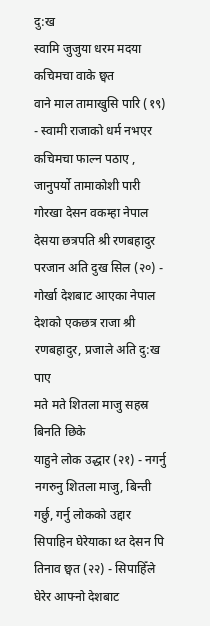दु:ख
स्वामि जुजुया धरम मदया कचिमचा वाके छ्वत
वाने माल तामाखुसि पारि (१९) - स्वामी राजाको धर्म नभएर कचिमचा फाल्न पठाए , जानुपर्यो तामाकोशी पारी
गोरखा देसन वकम्हा नेपाल देसया छत्रपति श्री रणबहादुर
परजान अति दुख सिल (२०) - गोर्खा देशबाट आएका नेपाल देशको एकछत्र राजा श्री रणबहादुर, प्रजाले अति दु:ख पाए
मते मते शितला माजु सहस्र बिनति छिके
याहुने लोक उद्धार (२१) - नगर्नु नगरुनु शितला माजु, बिन्ती गर्छु, गर्नु लोकको उद्दार
सिपाहिन घेरेयाका थ्त देसन पि तिनाव छ्वत (२२) - सिपाहिँले घेरेर आफ्नो देशबाट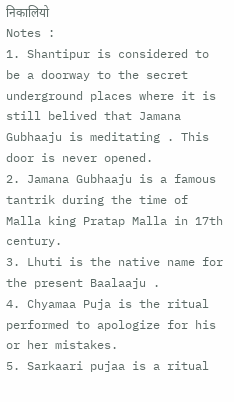निकालियो
Notes :
1. Shantipur is considered to be a doorway to the secret underground places where it is still belived that Jamana Gubhaaju is meditating . This door is never opened.
2. Jamana Gubhaaju is a famous tantrik during the time of Malla king Pratap Malla in 17th century.
3. Lhuti is the native name for the present Baalaaju .
4. Chyamaa Puja is the ritual performed to apologize for his or her mistakes.
5. Sarkaari pujaa is a ritual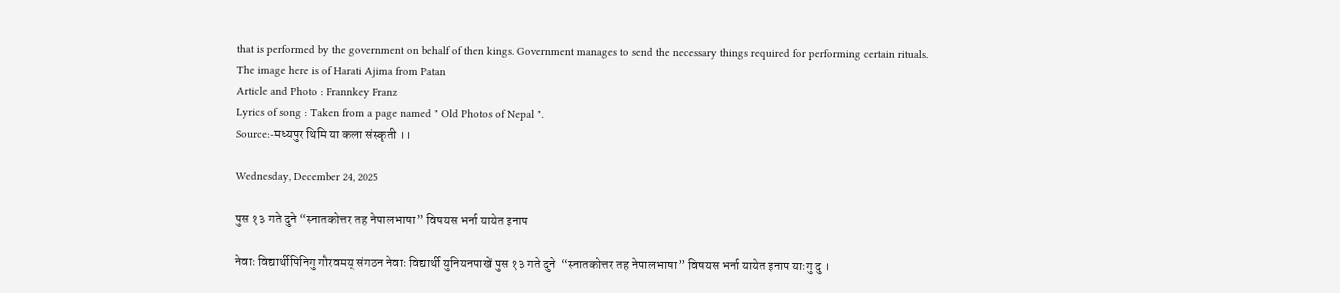that is performed by the government on behalf of then kings. Government manages to send the necessary things required for performing certain rituals.
The image here is of Harati Ajima from Patan
Article and Photo : Frannkey Franz
Lyrics of song : Taken from a page named " Old Photos of Nepal ".
Source:-मध्यपुर थिमि या कला संस्कृती ।।

Wednesday, December 24, 2025

पुस १३ गते दुने “स्नातकोत्तर तह नेपालभाषा” विषयस भर्ना यायेत इनाप

नेवाः विद्यार्थीपिनिगु गौरवमय् संगठन नेवाः विद्यार्थी युनियनपाखें पुस १३ गते दुने  “स्नातकोत्तर तह नेपालभाषा” विषयस भर्ना यायेत इनाप याःगु दु ।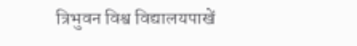त्रिभुवन विश्व विद्यालयपाखें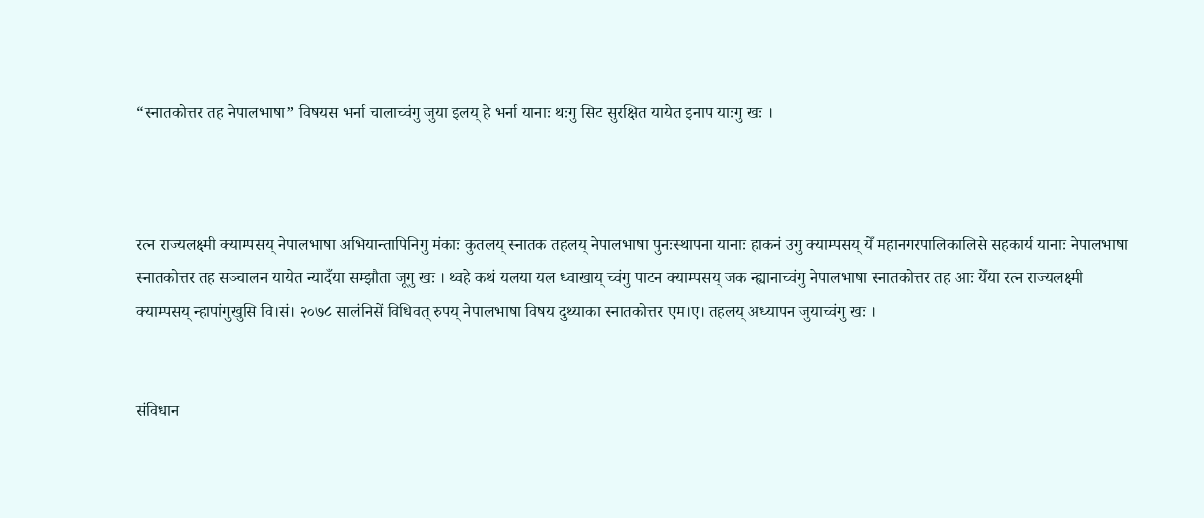“स्नातकोत्तर तह नेपालभाषा” विषयस भर्ना चालाच्वंगु जुया इलय् हे भर्ना यानाः थःगु सिट सुरक्षित यायेत इनाप याःगु खः ।



रत्न राज्यलक्ष्मी क्याम्पसय् नेपालभाषा अभियान्तापिनिगु मंकाः कुतलय् स्नातक तहलय् नेपालभाषा पुनःस्थापना यानाः हाकनं उगु क्याम्पसय् येँ महानगरपालिकालिसे सहकार्य यानाः नेपालभाषा स्नातकोत्तर तह सञ्चालन यायेत न्यादँया सम्झौता जूगु खः । थ्वहे कथं यलया यल ध्वाखाय् च्वंगु पाटन क्याम्पसय् जक न्ह्यानाच्वंगु नेपालभाषा स्नातकोत्तर तह आः येँया रत्न राज्यलक्ष्मी क्याम्पसय् न्हापांगुखुसि वि।सं। २०७८ सालंनिसें विधिवत् रुपय् नेपालभाषा विषय दुथ्याका स्नातकोत्तर एम।ए। तहलय् अध्यापन जुयाच्वंगु खः ।


संविधान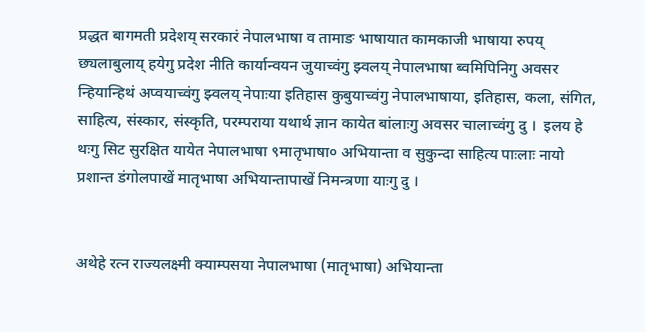प्रद्धत बागमती प्रदेशय् सरकारं नेपालभाषा व तामाङ भाषायात कामकाजी भाषाया रुपय् छ्यलाबुलाय् हयेगु प्रदेश नीति कार्यान्वयन जुयाच्वंगु झ्वलय् नेपालभाषा ब्वमिपिनिगु अवसर न्हियान्हिथं अप्वयाच्वंगु झ्वलय् नेपाःया इतिहास कुबुयाच्वंगु नेपालभाषाया, इतिहास, कला, संगित, साहित्य, संस्कार, संस्कृति, परम्पराया यथार्थ ज्ञान कायेत बांलाःगु अवसर चालाच्वंगु दु ।  इलय हे थःगु सिट सुरक्षित यायेत नेपालभाषा ९मातृभाषा० अभियान्ता व सुकुन्दा साहित्य पाःलाः नायो प्रशान्त डंगोलपाखें मातृभाषा अभियान्तापाखें निमन्त्रणा याःगु दु ।


अथेहे रत्न राज्यलक्ष्मी क्याम्पसया नेपालभाषा (मातृभाषा) अभियान्ता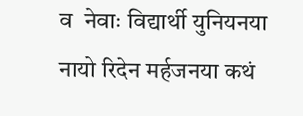व  नेवाः विद्यार्थी युनियनया नायो रिदेन मर्हजनया कथं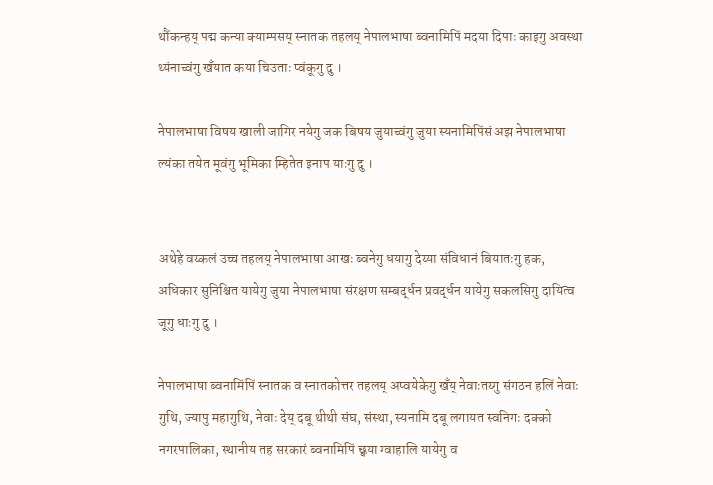थौंकन्हय् पद्म कन्या क्याम्पसय् स्नातक तहलय् नेपालभाषा ब्वनामिपिं मदया दिपाः काइगु अवस्था थ्यंनाच्वंगु खँयात कया चिउताः प्वंकूगु दु ।

नेपालभाषा विषय खाली जागिर नयेगु जक बिषय जुयाच्वंगु जुया स्यनामिपिंसं अझ नेपालभाषा ल्यंका तयेत मूवंगु भूमिका म्हितेत इनाप याःगु दु ।


अथेहे वय्कलं उच्च तहलय् नेपालभाषा आखः ब्वनेगु धयागु देय्या संविधानं बियातःगु हक, अधिकार सुनिश्चित यायेगु जुया नेपालभाषा संरक्षण सम्बर्द्धन प्रवर्द्धन यायेगु सकलसिगु दायित्व जूगु धाःगु दु ।

नेपालभाषा ब्वनामिंपिं स्नातक व स्नातकोत्तर तहलय् अप्वयेकेगु खँय् नेवाःतय्गु संगठन हलिं नेवाः गुथि, ज्यापु महागुथि, नेवाः देय् दबू थीथी संघ, संस्था, स्यनामि दबू लगायत स्वनिगः दक्को नगरपालिका, स्थानीय तह सरकारं ब्वनामिपिं छ्वया ग्वाहालि यायेगु व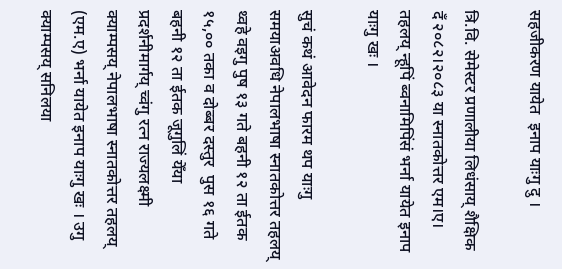सहजीकरण यायेत  इनाप याःगु दु ।

त्रि.वि. सेमेस्टर प्रणालीया लिधंसाय् शैक्षिक दँ २०८२।२०८३ या स्नातकोत्तर एम।ए। तहलय् न्हूपिं ब्वनामिपिंसं भर्ना यायेत इनाप याःगु खः ।

सुचं कथं आवेदन फारम थप याःगु समयाअवधि नेपालभाषा स्नातकोत्तर तहलय् थ्वहे वइगु पुष १३ गते बहनी १२ ता ईतक १५,०० तका व दोब्बर दस्तुर  पुस १६ गते बहनी १२ ता ईतक जूगुलिं येँया प्रदर्शनीमार्गय् च्वंगु रत्न राज्यलक्ष्मी क्याम्पसय् नेपालभाषा स्नातकोत्तर तहलय् (एम.ए) भर्ना यायेत इनाप याःगु खः । उगु क्याम्पसय् सनिलया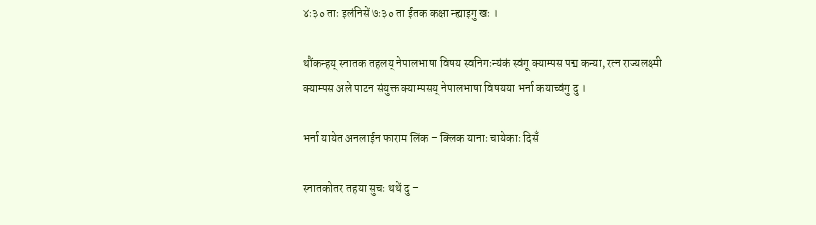४ः३० ताः इलंनिसें ७ः३० ता ईतक कक्षा न्ह्याइगु खः ।

थौंकन्हय् स्नातक तहलय् नेपालभाषा विषय स्वनिगःन्यंकं स्वंगू क्याम्पस पद्म कन्या, रत्न राज्यलक्ष्मी क्याम्पस अले पाटन संयुक्त क्याम्पसय् नेपालभाषा विषयया भर्ना कयाच्वंगु दु ।

भर्ना यायेत अनलाईन फाराम लिंक – क्लिक यानाः चायेकाः दिसँ

स्नातकोतर तहया सुचः थथें दु –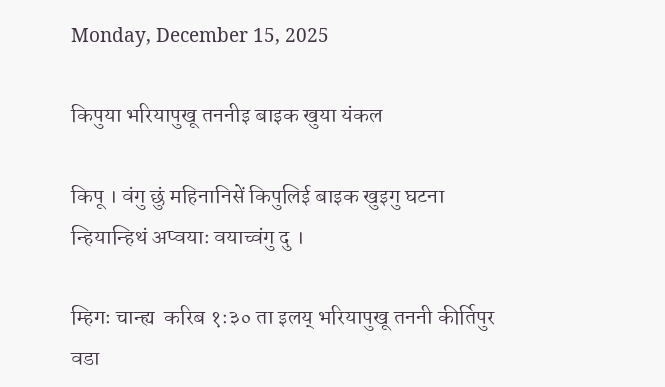Monday, December 15, 2025

किपुया भरियापुखू तननीइ बाइक खुया यंकल

किपू । वंगु छुं महिनानिसें किपुलिई बाइक खुइगु घटना न्हियान्हिथं अप्वयाः वयाच्वंगु दु ।

म्हिगः चान्ह्य  करिब १ः३० ता इलय् भरियापुखू तननी कीर्तिपुर वडा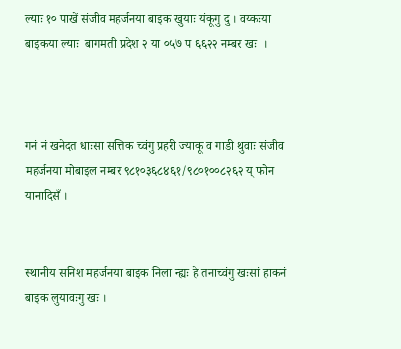ल्याः १० पाखें संजीव महर्जनया बाइक खुयाः यंकूगु दु । वय्कःया बाइकया ल्याः  बागमती प्रदेश २ या ०५७ प ६६२२ नम्बर खः  ।



गनं नं खनेदत धाःसा सत्तिक च्वंगु प्रहरी ज्याकू व गाडी थुवाः संजीव महर्जनया मोबाइल नम्बर ९८१०३६८४६१/९८०१००८२६२ य् फोन यानादिसँ ।


स्थानीय सनिश महर्जनया बाइक निला न्ह्यः हे तनाच्वंगु खःसां हाकनं बाइक लुयावःगु खः ।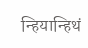न्हियान्हिथं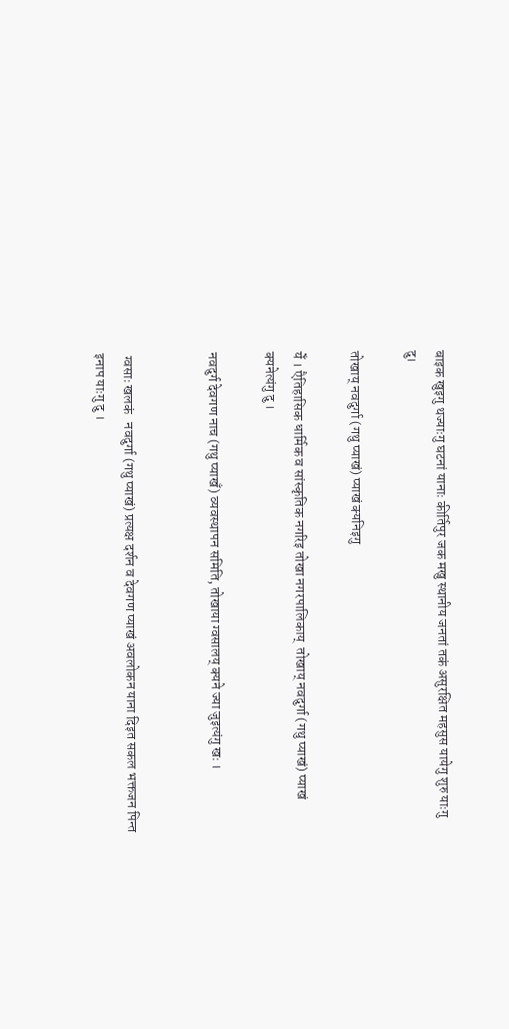बाइक खुइगु थज्याःगु घटनां यानाः कीर्तिपुर जक मखु स्थानीय जनतां तकं असुरक्षित महसुस यायेगु शुरु याःगु दु।

तोखाय् नवदुर्गा (गथु प्याखं) प्याखं क्यनिइगु

येँ । एैतिहासिक धार्मिक व सांस्कृतिक नगरिइ तोखा नगरपालिकाय्  तोखाय् नवदुर्गा (गथु प्याखं) प्याखं क्यनेत्यंगु दु ।

नवदुर्ग देवगण नाच (गथु प्याखँ) व्यवस्थापन समिति, तोखाया ग्वसालय् क्यने ज्या जुइत्यंगु खः ।


 ग्वसाः खलकं   नवदुर्गा (गथु प्याखं) प्रत्यक्ष दर्शन व देवगण प्याखं अवलोकन याना दिइत सकल भक्तजन पिन्त इनाप याःगु दु ।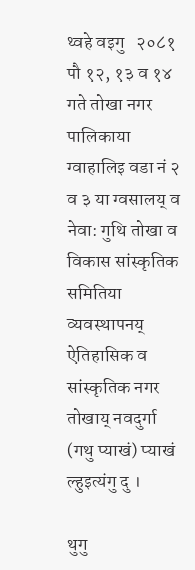थ्वहे वइगु   २०८१ पौ १२, १३ व १४ गते तोखा नगर पालिकाया ग्वाहालिइ वडा नं २ व ३ या ग्वसालय् व नेवा: गुथि तोखा व विकास सांस्कृतिक समितिया व्यवस्थापनय् ऐतिहासिक व सांस्कृतिक नगर तोखाय् नवदुर्गा (गथु प्याखं) प्याखं ल्हुइत्यंगु दु ।

थुगु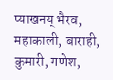प्याखनय् भैरव, महाकाली, बाराही, कुमारी, गणेश,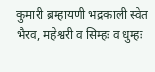कुमारी ब्रम्हायणी भद्रकाली स्वेत भैरव, महेश्वरी व सिम्हः व धुम्हः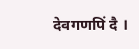देवगणपिं दै ।